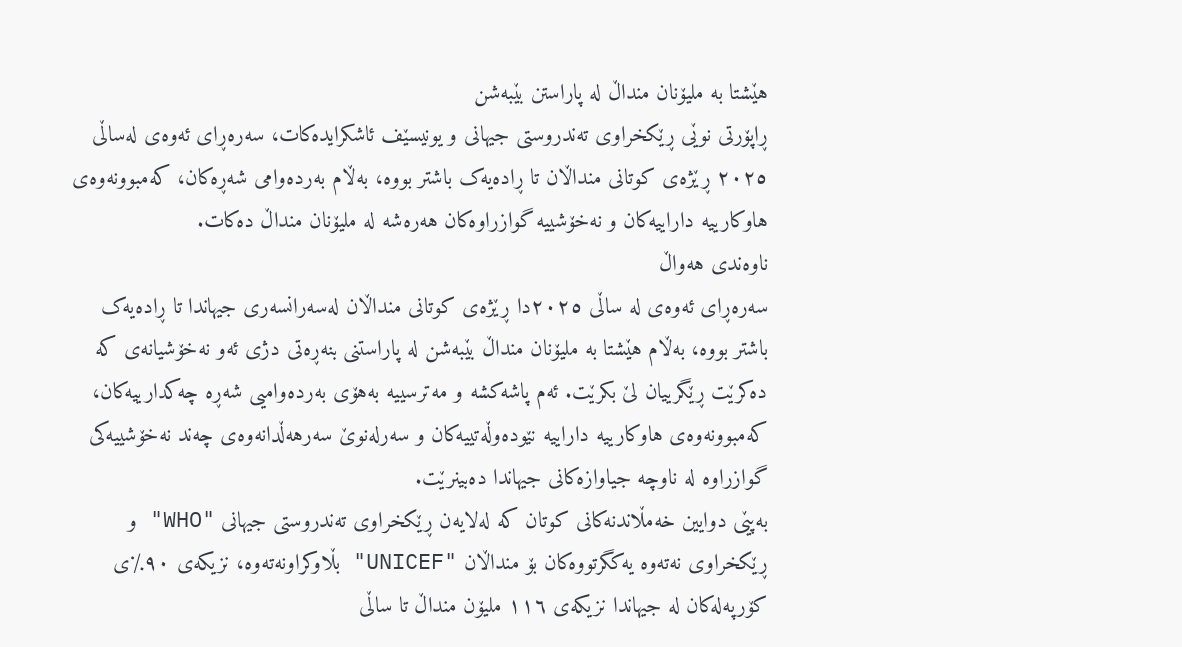هێشتا بە ملیۆنان منداڵ لە پاراستن بێبەشن
ڕاپۆرتی نوێی ڕێکخراوی تەندروستی جیهانی و یونیسێف ئاشکرایدەکات، سەرەڕای ئەوەی لەساڵی ٢٠٢٥ ڕێژەی کوتانی منداڵان تا ڕادەیەک باشتر بووە، بەڵام بەردەوامی شەڕەکان، کەمبوونەوەی هاوکارییە داراییەکان و نەخۆشییە گوازراوەکان هەرەشە لە ملیۆنان منداڵ دەکات.
ناوەندی هەواڵ
سەرەڕای ئەوەی لە ساڵی ٢٠٢٥دا ڕێژەی کوتانی منداڵان لەسەرانسەری جیهاندا تا ڕادەیەک باشتر بووە، بەڵام هێشتا بە ملیۆنان منداڵ بێبەشن لە پاراستنی بنەڕەتی دژی ئەو نەخۆشیانەی کە دەکرێت ڕێگرییان لێ بکرێت. ئەم پاشەکشە و مەترسییە بەهۆی بەردەوامیی شەڕە چەکدارییەکان، کەمبوونەوەی هاوکارییە داراییە نێودەوڵەتییەکان و سەرلەنوێ سەرهەڵدانەوەی چەند نەخۆشییەکی گوازراوە لە ناوچە جیاوازەکانی جیهاندا دەبینرێت.
بەپێی دوایین خەمڵاندنەکانی کوتان کە لەلایەن ڕێکخراوی تەندروستی جیهانی "WHO" و ڕێکخراوی نەتەوە یەکگرتووەکان بۆ منداڵان "UNICEF" بڵاوکراونەتەوە، نزیکەی ٩٠٪ی کۆرپەلەکان لە جیهاندا نزیکەی ١١٦ ملیۆن منداڵ تا ساڵی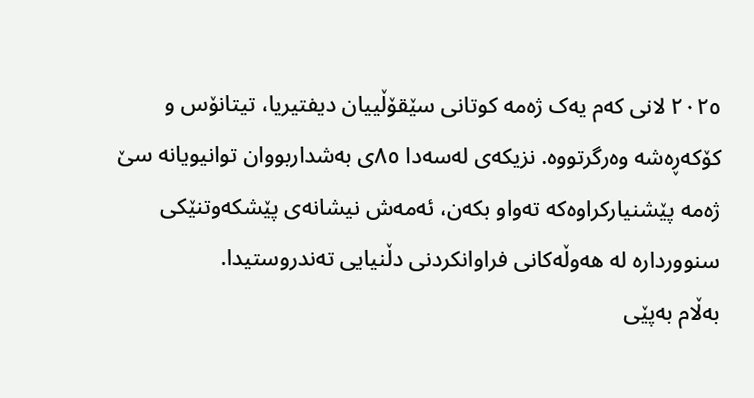٢٠٢٥ لانی کەم یەک ژەمە کوتانی سێقۆڵییان دیفتیریا، تیتانۆس و کۆکەڕەشە وەرگرتووە. نزیکەی لەسەدا ٨٥ی بەشداربووان توانیویانە سێ ژەمە پێشنیارکراوەکە تەواو بکەن، ئەمەش نیشانەی پێشکەوتنێکی سنووردارە لە هەوڵەکانی فراوانکردنی دڵنیایی تەندروستیدا.
بەڵام بەپێی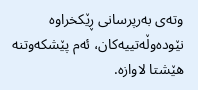وتەی بەرپرسانی ڕێکخراوە نێودەوڵەتییەکان، ئەم پێشکەوتنە هێشتا لاوازە.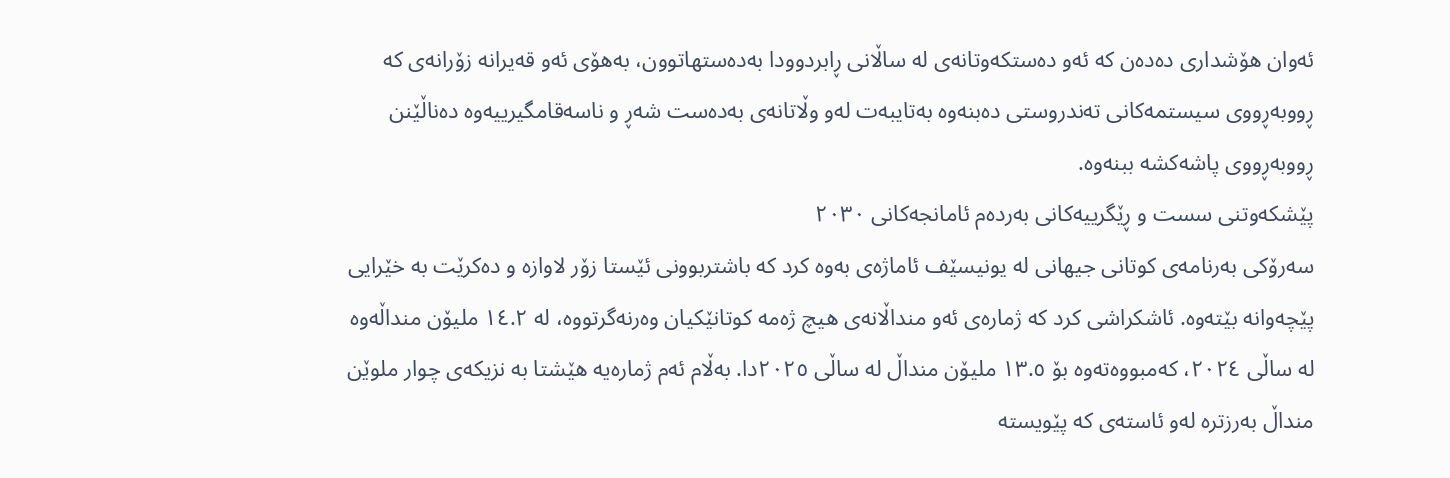ئەوان هۆشداری دەدەن کە ئەو دەستکەوتانەی لە ساڵانی ڕابردوودا بەدەستهاتوون، بەهۆی ئەو قەیرانە زۆرانەی کە ڕووبەڕووی سیستمەکانی تەندروستی دەبنەوە بەتایبەت لەو وڵاتانەی بەدەست شەڕ و ناسەقامگیرییەوە دەناڵێنن ڕووبەڕووی پاشەکشە ببنەوە.
پێشکەوتنی سست و ڕێگرییەکانی بەردەم ئامانجەکانی ٢٠٣٠
سەرۆکی بەرنامەی کوتانی جیهانی لە یونیسێف ئاماژەی بەوە کرد کە باشتربوونی ئێستا زۆر لاوازە و دەکرێت بە خێرایی پێچەوانە بێتەوە. ئاشکراشی کرد کە ژمارەی ئەو منداڵانەی هیچ ژەمە کوتانێکیان وەرنەگرتووە، لە ١٤.٢ ملیۆن منداڵەوە لە ساڵی ٢٠٢٤، کەمبووەتەوە بۆ ١٣.٥ ملیۆن منداڵ لە ساڵی ٢٠٢٥دا. بەڵام ئەم ژمارەیە هێشتا بە نزیکەی چوار ملوێن منداڵ بەرزترە لەو ئاستەی کە پێویستە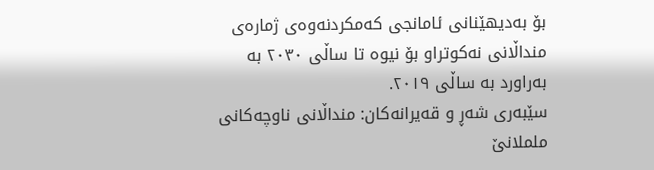بۆ بەدیهێنانی ئامانجی کەمکردنەوەی ژمارەی منداڵانی نەکوتراو بۆ نیوە تا ساڵی ٢٠٣٠ بە بەراورد بە ساڵی ٢٠١٩.
سێبەری شەڕ و قەیرانەکان: منداڵانی ناوچەکانی ململانێ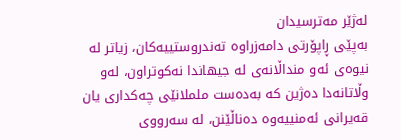لەژێر مەترسیدان
بەپێی ڕاپۆرتی دامەزراوە تەندروستییەکان، زیاتر لە نیوەی ئەو منداڵانەی لە جیهاندا نەکوتراون، لەو وڵاتانەدا دەژین کە بەدەست ململانێی چەکداری یان قەیرانی ئەمنییەوە دەناڵێنن، لە سەرووی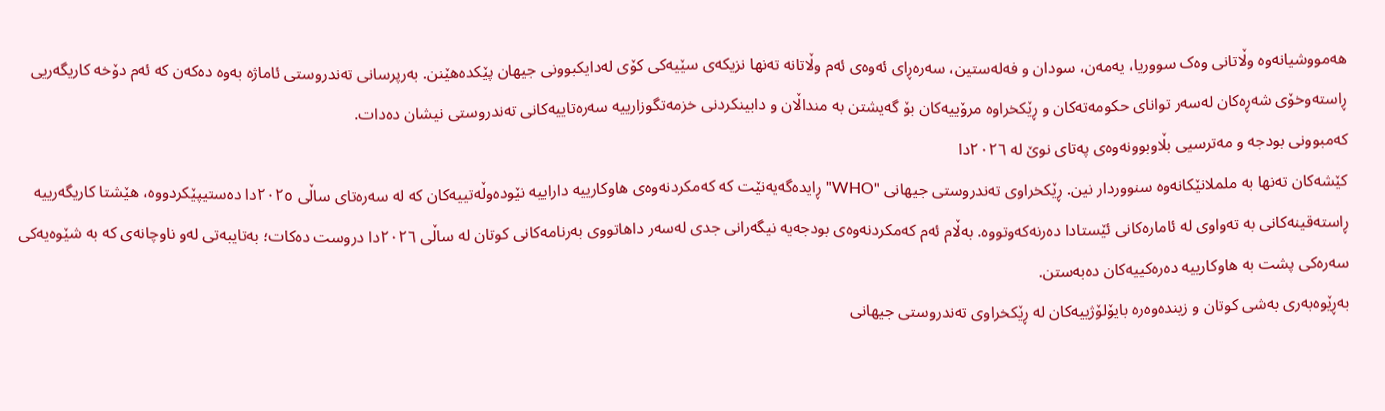هەمووشیانەوە وڵاتانی وەک سووریا، یەمەن، سودان و فەلەستین، سەرەڕای ئەوەی ئەم وڵاتانە تەنها نزیکەی سێیەکی کۆی لەدایکبوونی جیهان پێکدەهێنن. بەرپرسانی تەندروستی ئاماژە بەوە دەکەن کە ئەم دۆخە کاریگەریی ڕاستەوخۆی شەڕەکان لەسەر توانای حکومەتەکان و ڕێکخراوە مرۆییەکان بۆ گەیشتن بە منداڵان و دابینکردنی خزمەتگوزارییە سەرەتاییەکانی تەندروستی نیشان دەدات.
کەمبوونی بودجە و مەترسیی بڵاوبوونەوەی پەتای نوێ لە ٢٠٢٦دا
کێشەکان تەنها بە ململانێکانەوە سنووردار نین. ڕێکخراوی تەندروستی جیهانی "WHO" ڕایدەگەیەنێت کە کەمکردنەوەی هاوکارییە داراییە نێودەوڵەتییەکان کە لە سەرەتای ساڵی ٢٠٢٥دا دەستیپێکردووە، هێشتا کاریگەرییە ڕاستەقینەکانی بە تەواوی لە ئامارەکانی ئێستادا دەرنەکەوتووە. بەڵام ئەم کەمکردنەوەی بودجەیە نیگەرانی جدی لەسەر داهاتووی بەرنامەکانی کوتان لە ساڵی ٢٠٢٦دا دروست دەکات؛ بەتایبەتی لەو ناوچانەی کە بە شێوەیەکی سەرەکی پشت بە هاوکارییە دەرەکییەکان دەبەستن.
بەڕێوەبەری بەشی کوتان و زیندەوەرە بایۆلۆژییەکان لە ڕێکخراوی تەندروستی جیهانی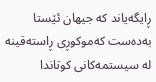ڕایگەیاند کە جیهان ئێستا بەدەست کەموکوڕی ڕاستەقینە لە سیستمەکانی کوتاندا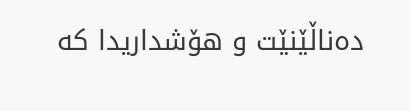دەناڵێنێت و هۆشداریدا کە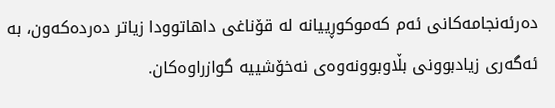دەرئەنجامەکانی ئەم کەموکوڕییانە لە قۆناغی داهاتوودا زیاتر دەردەکەون، بە ئەگەری زیادبوونی بڵاوبوونەوەی نەخۆشییە گوازراوەکان.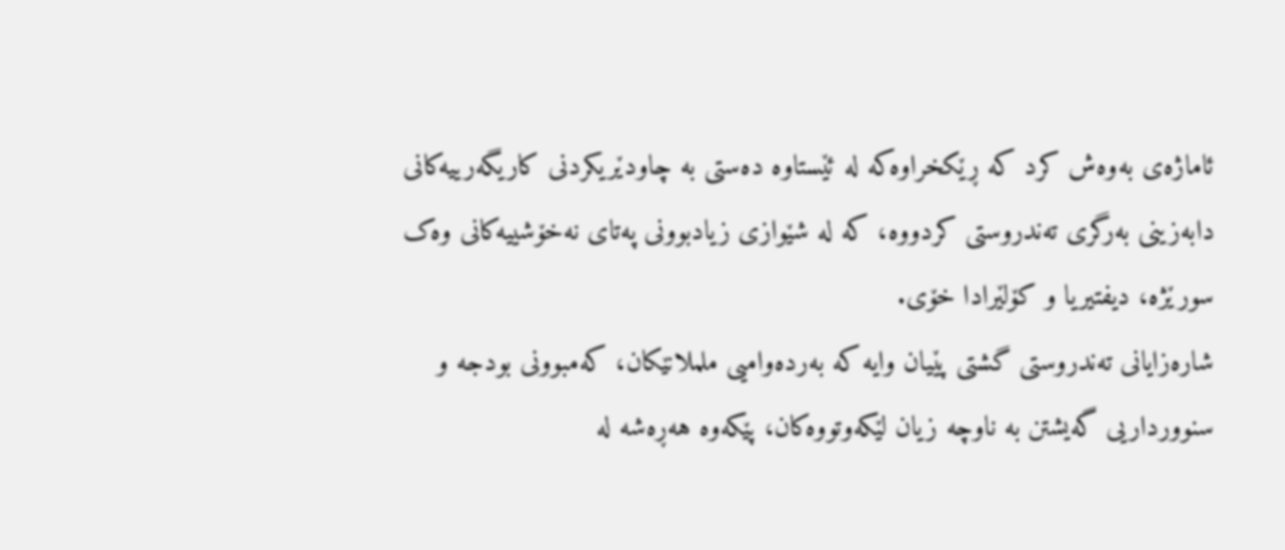ئاماژەی بەوەش کرد کە ڕێکخراوەکە لە ئێستاوە دەستی بە چاودێریکردنی کاریگەرییەکانی دابەزینی بەرگری تەندروستی کردووە، کە لە شێوازی زیادبوونی پەتای نەخۆشییەکانی وەک سورێژە، دیفتیریا و کۆلێرادا خۆی.
شارەزایانی تەندروستی گشتی پێیان وایە کە بەردەوامیی ململانێکان، کەمبوونی بودجە و سنوورداریی گەیشتن بە ناوچە زیان لێکەوتووەکان، پێکەوە هەڕەشە لە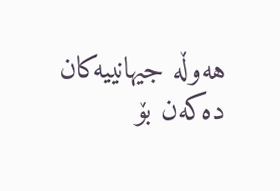هەوڵە جیهانییەکان دەکەن بۆ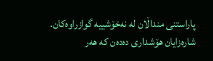پاراستنی منداڵان لە نەخۆشییە گوازراوەکان. شارەزایان هۆشداری دەدەن کە هەر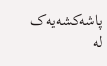پاشەکشەیەک لە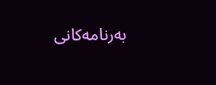بەرنامەکانی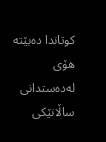کوتاندا دەبێتە هۆی لەدەستدانی ساڵانێکی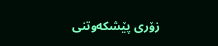زۆری پێشکەوتنی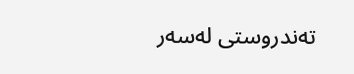تەندروستی لەسەر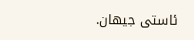ئاستی جیهان.